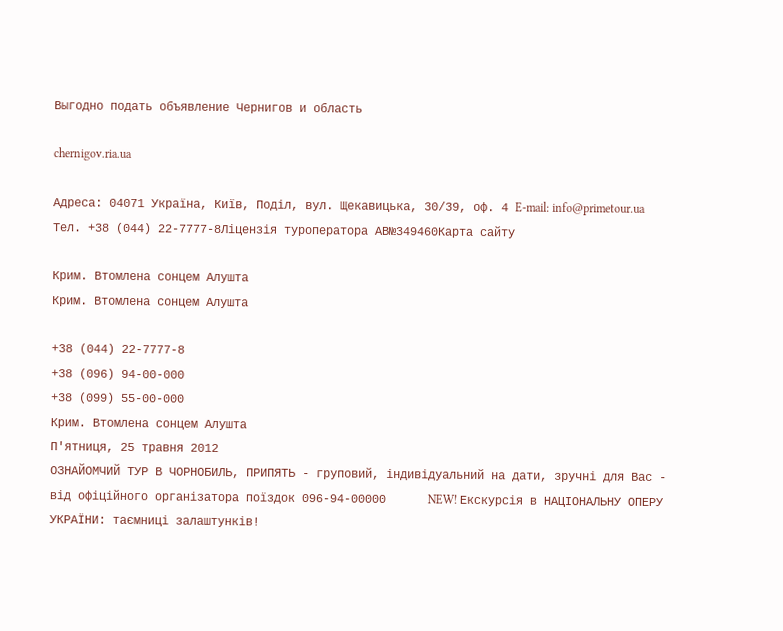Выгодно подать объявление Чернигов и область

chernigov.ria.ua

Адреса: 04071 Україна, Київ, Поділ, вул. Щекавицька, 30/39, оф. 4 E-mail: info@primetour.ua Тел. +38 (044) 22-7777-8Ліцензія туроператора АВ№349460Карта сайту

Крим. Втомлена сонцем Алушта
Крим. Втомлена сонцем Алушта

+38 (044) 22-7777-8
+38 (096) 94-00-000
+38 (099) 55-00-000
Крим. Втомлена сонцем Алушта
П'ятниця, 25 травня 2012
ОЗНАЙОМЧИЙ ТУР В ЧОРНОБИЛЬ, ПРИПЯТЬ - груповий, індивідуальний на дати, зручні для Вас - від офіційного організатора поїздок 096-94-00000      NEW! Екскурсія в НАЦІОНАЛЬНУ ОПЕРУ УКРАЇНИ: таємниці залаштунків!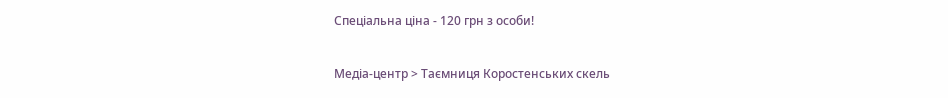Спеціальна ціна - 120 грн з особи!

Медіа-центр > Таємниця Коростенських скель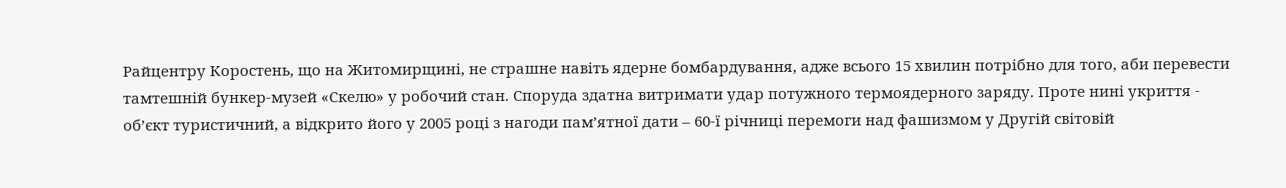Райцентру Коростень, що на Житомирщині, не страшне навіть ядерне бомбардування, адже всього 15 хвилин потрібно для того, аби перевести  тамтешній бункер-музей «Скелю» у робочий стан. Споруда здатна витримати удар потужного термоядерного заряду. Проте нині укриття -  об’єкт туристичний, а відкрито його у 2005 році з нагоди пам’ятної дати – 60-ї річниці перемоги над фашизмом у Другій світовій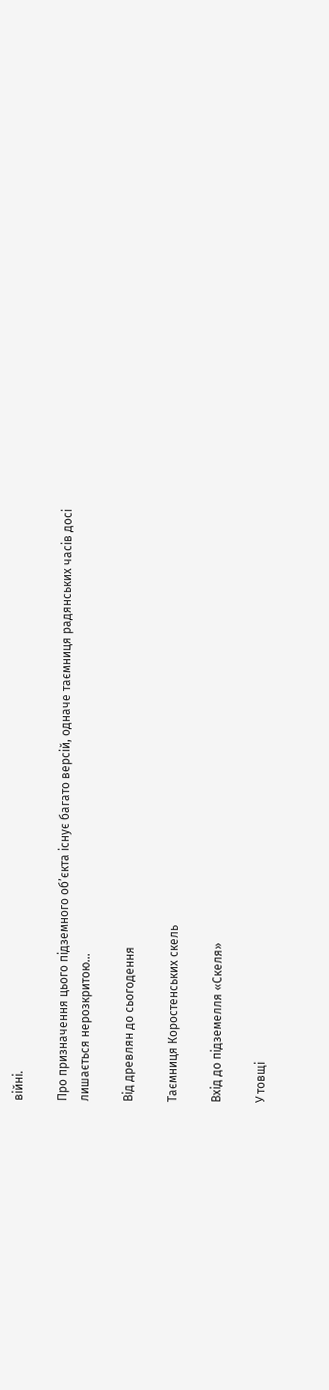війні.

Про призначення цього підземного об’єкта існує багато версій, одначе таємниця радянських часів досі лишається нерозкритою...

Від древлян до сьогодення

Таємниця Коростенських скель

Вхід до підземелля «Скеля»

У товщі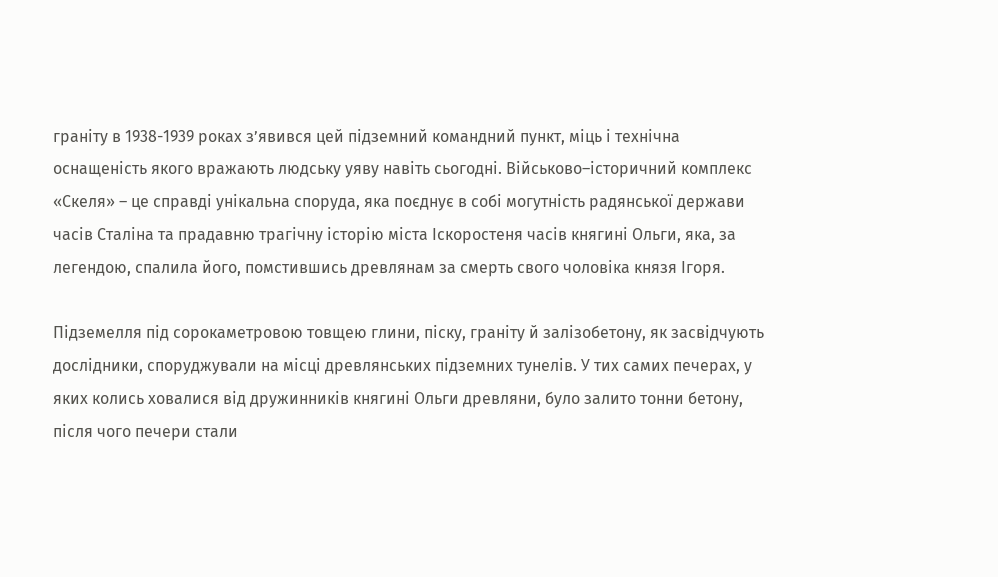граніту в 1938-1939 роках з’явився цей підземний командний пункт, міць і технічна оснащеність якого вражають людську уяву навіть сьогодні. Військово–історичний комплекс «Скеля» – це справді унікальна споруда, яка поєднує в собі могутність радянської держави часів Сталіна та прадавню трагічну історію міста Іскоростеня часів княгині Ольги, яка, за легендою, спалила його, помстившись древлянам за смерть свого чоловіка князя Ігоря.

Підземелля під сорокаметровою товщею глини, піску, граніту й залізобетону, як засвідчують дослідники, споруджували на місці древлянських підземних тунелів. У тих самих печерах, у яких колись ховалися від дружинників княгині Ольги древляни, було залито тонни бетону, після чого печери стали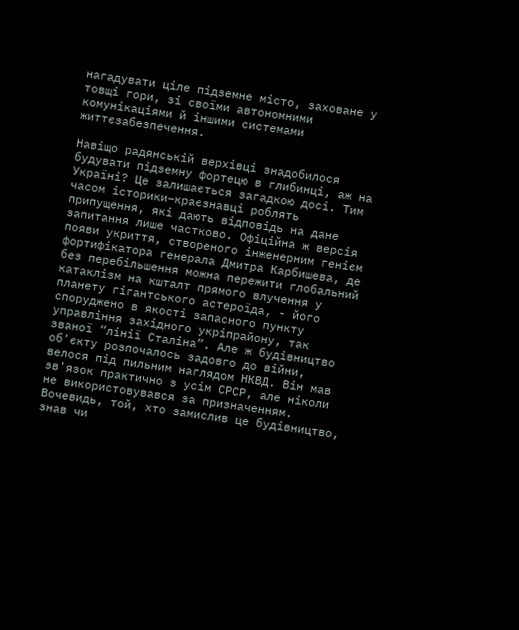нагадувати ціле підземне місто, заховане у товщі гори, зі своїми автономними комунікаціями й іншими системами життєзабезпечення.

Навіщо радянській верхівці знадобилося будувати підземну фортецю в глибинці, аж на Україні? Це залишається загадкою досі. Тим часом історики–краєзнавці роблять припущення, які дають відповідь на дане запитання лише частково. Офіційна ж версія появи укриття, створеного інженерним генієм фортифікатора генерала Дмитра Карбишева, де без перебільшення можна пережити глобальний катаклізм на кшталт прямого влучення у планету гігантського астероїда, - його споруджено в якості запасного пункту управління західного укріпрайону, так званої “лінії Сталіна”. Але ж будівництво об'єкту розпочалось задовго до війни, велося під пильним наглядом НКВД. Він мав зв'язок практично з усім СРСР, але ніколи не використовувався за призначенням. Вочевидь, той, хто замислив це будівництво, знав чи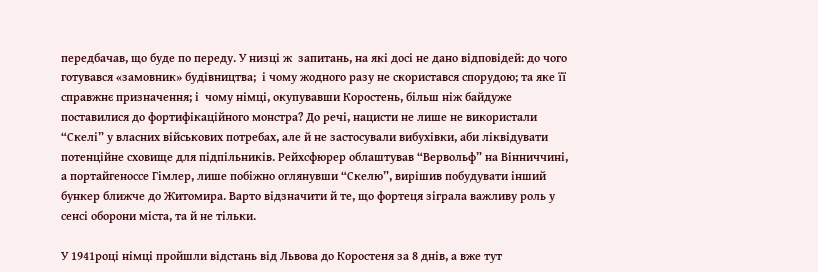передбачав, що буде по переду. У низці ж  запитань, на які досі не дано відповідей: до чого готувався «замовник» будівництва;  і чому жодного разу не скористався спорудою; та яке її справжнє призначення; і  чому німці, окупувавши Коростень, більш ніж байдуже поставилися до фортифікаційного монстра? До речі, нацисти не лише не використали “Скелі” у власних військових потребах, але й не застосували вибухівки, аби ліквідувати потенційне сховище для підпільників. Рейхсфюрер облаштував “Вервольф” на Вінниччині, а портайгеноссе Гімлер, лише побіжно оглянувши “Скелю”, вирішив побудувати інший бункер ближче до Житомира. Варто відзначити й те, що фортеця зіграла важливу роль у сенсі оборони міста, та й не тільки.

У 1941році німці пройшли відстань від Львова до Коростеня за 8 днів, а вже тут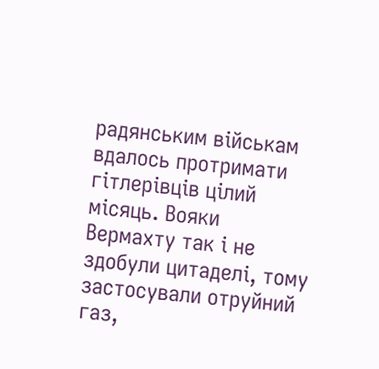радянським військам вдалось протримати гітлерівців цілий місяць. Вояки Вермахту так і не здобули цитаделі, тому застосували отруйний газ,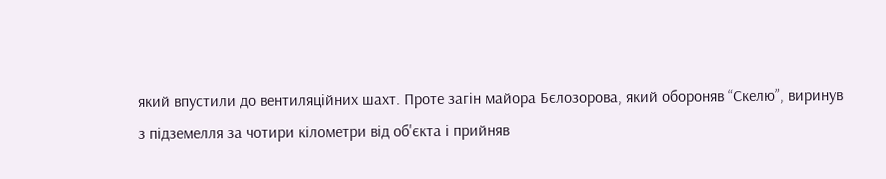який впустили до вентиляційних шахт. Проте загін майора Бєлозорова, який обороняв “Скелю”, виринув з підземелля за чотири кілометри від об'єкта і прийняв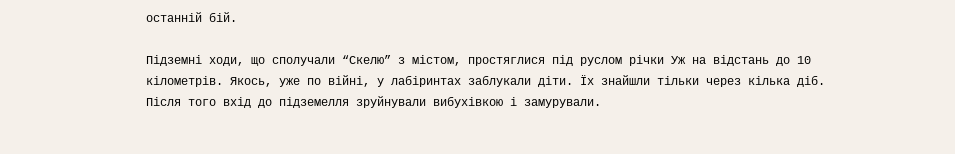останній бій.

Підземні ходи, що сполучали “Скелю” з містом, простяглися під руслом річки Уж на відстань до 10 кілометрів. Якось, уже по війні, у лабіринтах заблукали діти. Їх знайшли тільки через кілька діб. Після того вхід до підземелля зруйнували вибухівкою і замурували.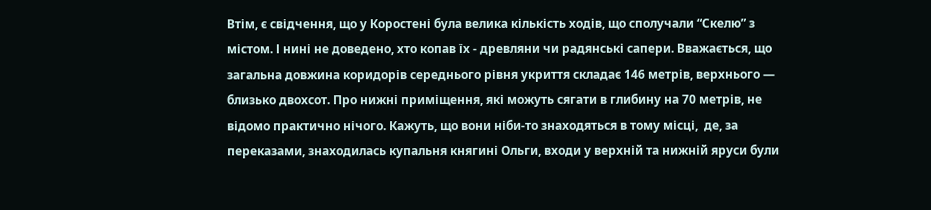Втім, є свідчення, що у Коростені була велика кількість ходів, що сполучали “Скелю” з містом. І нині не доведено, хто копав їх - древляни чи радянські сапери. Вважається, що загальна довжина коридорів середнього рівня укриття складає 146 метрів, верхнього — близько двохсот. Про нижні приміщення, які можуть сягати в глибину на 70 метрів, не відомо практично нічого. Кажуть, що вони ніби-то знаходяться в тому місці,  де, за переказами, знаходилась купальня княгині Ольги, входи у верхній та нижній яруси були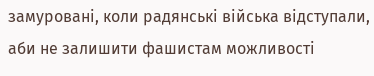замуровані, коли радянські війська відступали, аби не залишити фашистам можливості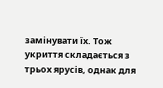замінувати їх. Тож укриття складається з трьох ярусів, однак для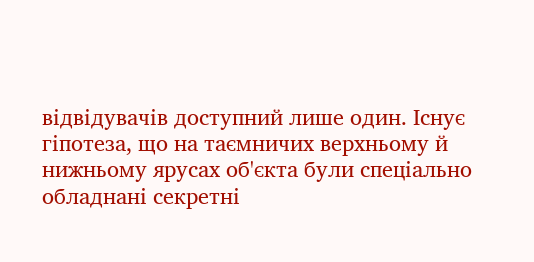відвідувачів доступний лише один. Існує гіпотеза, що на таємничих верхньому й нижньому ярусах об'єкта були спеціально обладнані секретні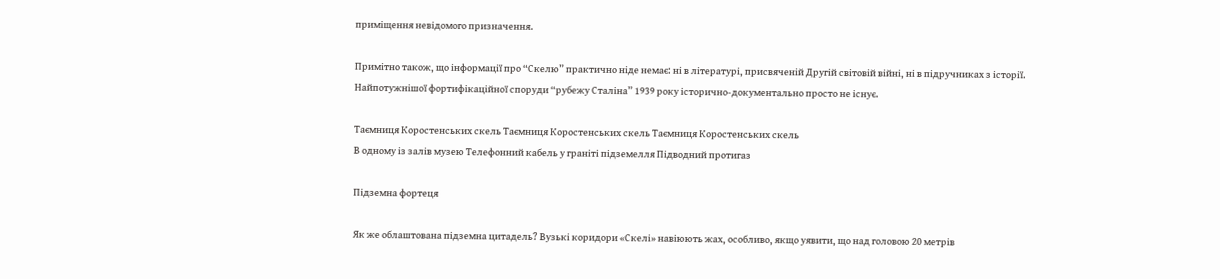приміщення невідомого призначення.

Примітно також, що інформації про “Скелю” практично ніде немає: ні в літературі, присвяченій Другій світовій війні, ні в підручниках з історії. Найпотужнішої фортифікаційної споруди “рубежу Сталіна” 1939 року історично-документально просто не існує.

Таємниця Коростенських скель Таємниця Коростенських скель Таємниця Коростенських скель
В одному із залів музею Телефонний кабель у граніті підземелля Підводний протигаз

Підземна фортеця

Як же облаштована підземна цитадель? Вузькі коридори «Скелі» навіюють жах, особливо, якщо уявити, що над головою 20 метрів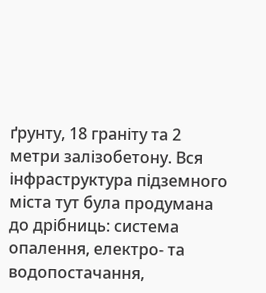ґрунту, 18 граніту та 2 метри залізобетону. Вся інфраструктура підземного міста тут була продумана до дрібниць: система опалення, електро- та водопостачання,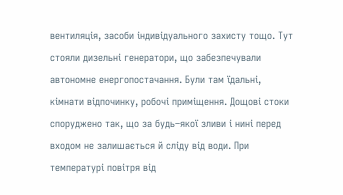вентиляція, засоби індивідуального захисту тощо. Тут стояли дизельні генератори, що забезпечували автономне енергопостачання. Були там їдальні, кімнати відпочинку, робочі приміщення. Дощові стоки споруджено так, що за будь–якої зливи і нині перед входом не залишається й сліду від води. При температурі повітря від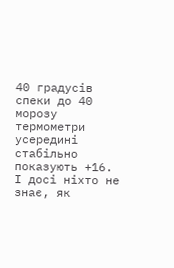40 градусів спеки до 40 морозу термометри усередині стабільно показують +16. І досі ніхто не знає, як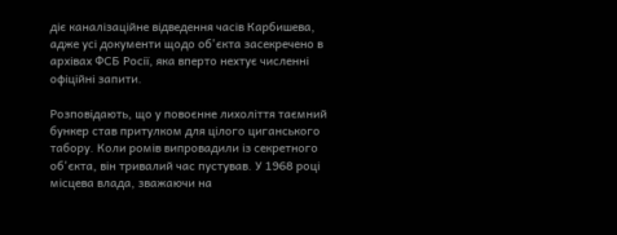діє каналізаційне відведення часів Карбишева, адже усі документи щодо об'єкта засекречено в архівах ФСБ Росії, яка вперто нехтує численні офіційні запити.

Розповідають, що у повоєнне лихоліття таємний бункер став притулком для цілого циганського табору. Коли ромів випровадили із секретного об'єкта, він тривалий час пустував. У 1968 році місцева влада, зважаючи на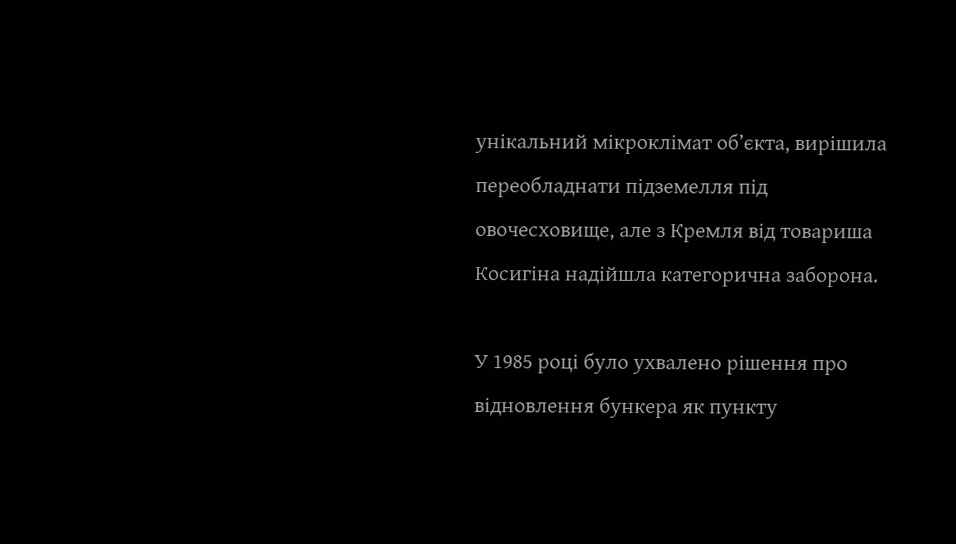унікальний мікроклімат об’єкта, вирішила переобладнати підземелля під овочесховище, але з Кремля від товариша Косигіна надійшла категорична заборона.

У 1985 році було ухвалено рішення про відновлення бункера як пункту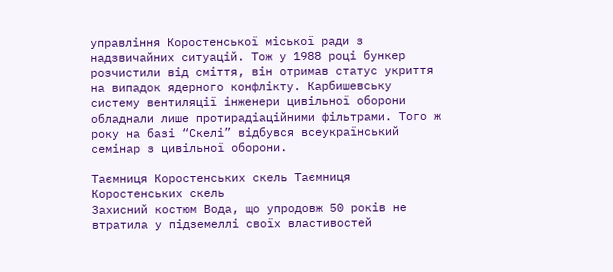управління Коростенської міської ради з надзвичайних ситуацій. Тож у 1988 році бункер розчистили від сміття, він отримав статус укриття на випадок ядерного конфлікту. Карбишевську систему вентиляції інженери цивільної оборони обладнали лише протирадіаційними фільтрами. Того ж року на базі “Скелі” відбувся всеукраїнський семінар з цивільної оборони.

Таємниця Коростенських скель Таємниця Коростенських скель
Захисний костюм Вода, що упродовж 50 років не втратила у підземеллі своїх властивостей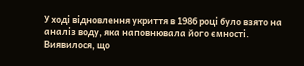У ході відновлення укриття в 1986 році було взято на аналіз воду, яка наповнювала його ємності. Виявилося, що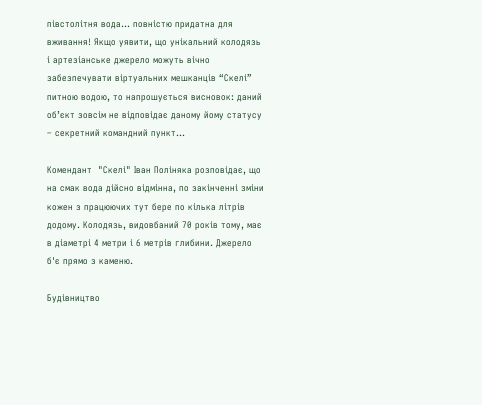півстолітня вода… повністю придатна для вживання! Якщо уявити, що унікальний колодязь і артезіанське джерело можуть вічно забезпечувати віртуальних мешканців “Скелі” питною водою, то напрошується висновок: даний об’єкт зовсім не відповідає даному йому статусу – секретний командний пункт…

Комендант  "Скелі" Іван Поліняка розповідає, що на смак вода дійсно відмінна, по закінченні зміни кожен з працюючих тут бере по кілька літрів додому. Колодязь, видовбаний 70 років тому, має в діаметрі 4 метри і 6 метрів глибини. Джерело б'є прямо з каменю.

Будівництво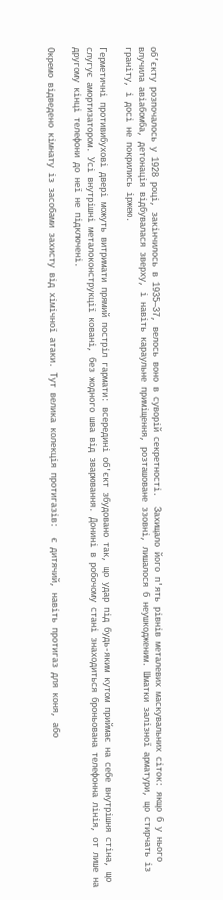об’єкту розпочалось у 1928 році, закінчилось в 1935—37, велось воно в суворій секретності.  Захищало його п'ять рівнів металевих маскувальних сіток: якщо б у нього влучила авіабомба, детонація відбувалася зверху, і навіть караульне приміщення, розташоване ззовні, лишалося б неушкодженим. Шматки залізної арматури, що стирчать із граніту, і досі не покрились іржею.

Герметичні противибухові двері можуть витримати прямий постріл гармати: всередині об'єкт збудовано так, що удар під будь-яким кутом приймає на себе внутрішня стіна, що слугує амортизатором. Усі внутрішні металоконструкції ковані, без жодного шва від зварювання. Донині в робочому стані знаходиться броньована телефонна лінія, от лише на другому кінці телефони до неї не підключені.

Окремо відведено кімнату із засобами захисту від хімічної атаки. Тут велика колекція протигазів:  є дитячий, навіть протигаз для коня, або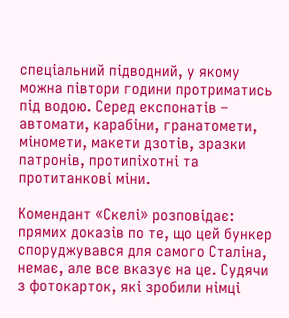спеціальний підводний, у якому можна півтори години протриматись під водою. Серед експонатів – автомати, карабіни, гранатомети, міномети, макети дзотів, зразки патронів, протипіхотні та протитанкові міни.

Комендант «Скелі» розповідає: прямих доказів по те, що цей бункер споруджувався для самого Сталіна, немає, але все вказує на це. Судячи з фотокарток, які зробили німці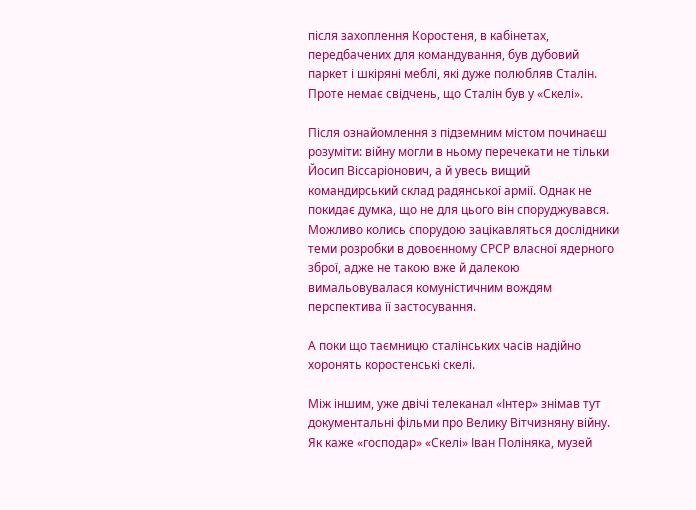після захоплення Коростеня, в кабінетах, передбачених для командування, був дубовий паркет і шкіряні меблі, які дуже полюбляв Сталін. Проте немає свідчень, що Сталін був у «Скелі».

Після ознайомлення з підземним містом починаєш розуміти: війну могли в ньому перечекати не тільки Йосип Віссаріонович, а й увесь вищий командирський склад радянської армії. Однак не покидає думка, що не для цього він споруджувався. Можливо колись спорудою зацікавляться дослідники теми розробки в довоєнному СРСР власної ядерного зброї, адже не такою вже й далекою вимальовувалася комуністичним вождям перспектива її застосування.

А поки що таємницю сталінських часів надійно хоронять коростенські скелі.

Між іншим, уже двічі телеканал «Інтер» знімав тут документальні фільми про Велику Вітчизняну війну. Як каже «господар» «Скелі» Іван Поліняка, музей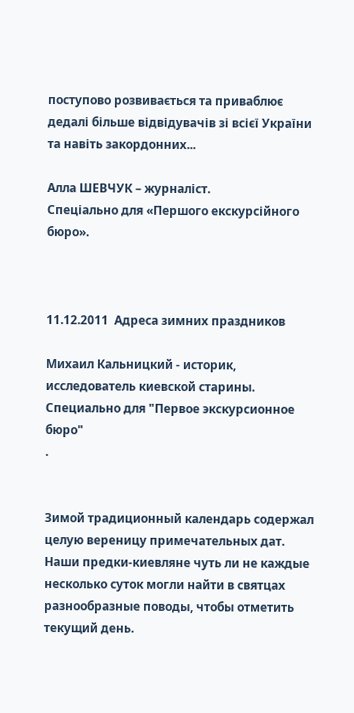поступово розвивається та приваблює дедалі більше відвідувачів зі всієї України та навіть закордонних...

Алла ШЕВЧУК – журналіст.
Спеціально для «Першого екскурсійного бюро».



11.12.2011  Адреса зимних праздников

Михаил Кальницкий - историк, исследователь киевской старины.
Специально для "Первое экскурсионное бюро"
.


Зимой традиционный календарь содержал целую вереницу примечательных дат. Наши предки-киевляне чуть ли не каждые несколько суток могли найти в святцах разнообразные поводы, чтобы отметить текущий день.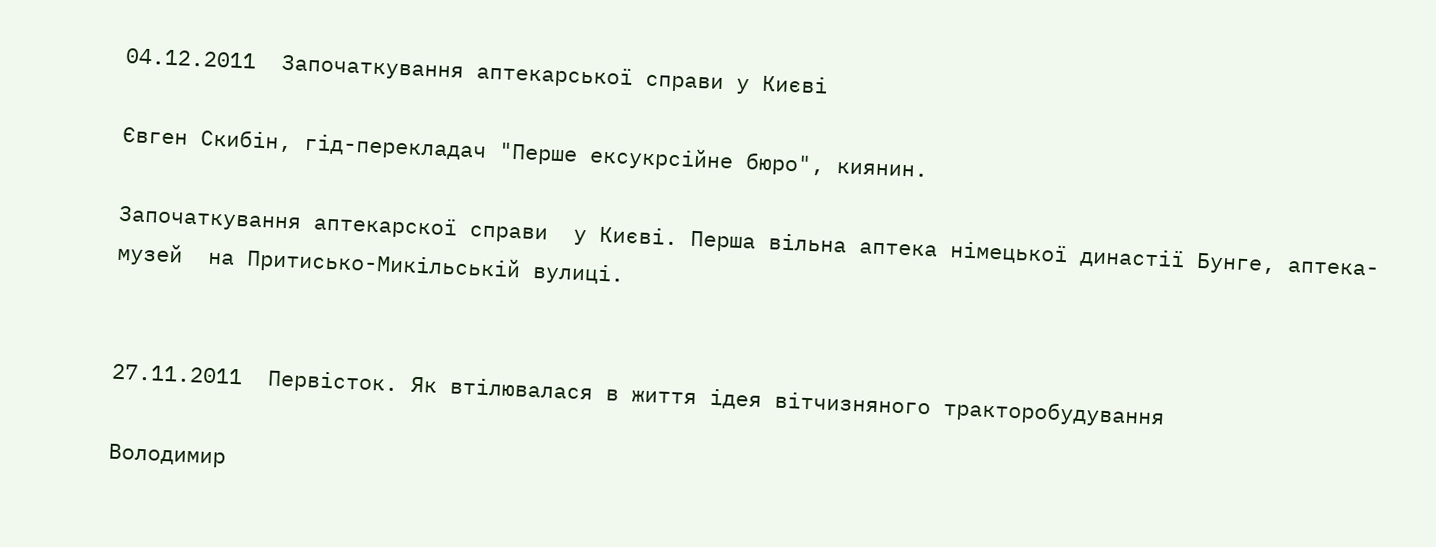04.12.2011  Започаткування аптекарської справи у Києві

Євген Скибін, гід-перекладач "Перше ексукрсійне бюро", киянин.

Започаткування аптекарскої справи  у Києві. Перша вільна аптека німецької династії Бунге, аптека-музей  на Притисько-Микільській вулиці.


27.11.2011  Первісток. Як втілювалася в життя ідея вітчизняного тракторобудування

Володимир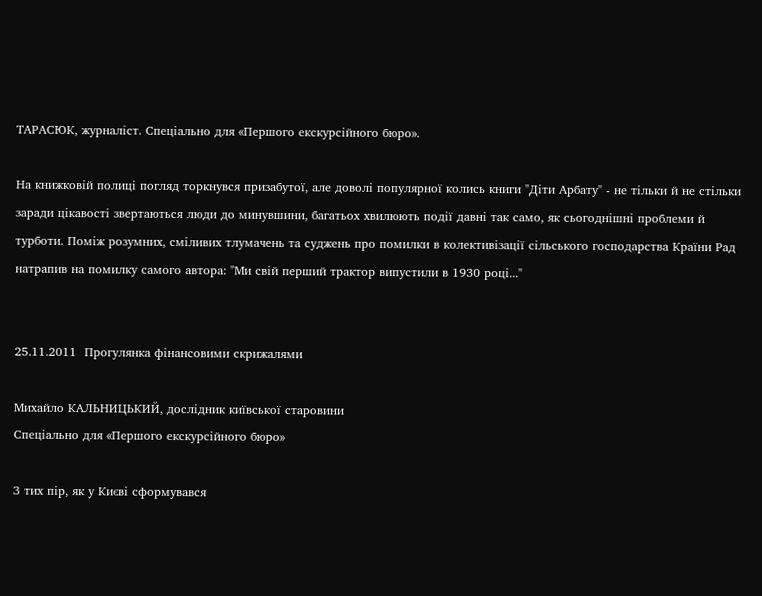ТАРАСЮК, журналіст. Спеціально для «Першого екскурсійного бюро».

На книжковій полиці погляд торкнувся призабутої, але доволі популярної колись книги "Діти Арбату" - не тільки й не стільки заради цікавості звертаються люди до минувшини, багатьох хвилюють події давні так само, як сьогоднішні проблеми й турботи. Поміж розумних, сміливих тлумачень та суджень про помилки в колективізації сільського господарства Країни Рад натрапив на помилку самого автора: "Ми свій перший трактор випустили в 1930 році..."


25.11.2011  Прогулянка фінансовими скрижалями

Михайло КАЛЬНИЦЬКИЙ, дослідник київської старовини
Спеціально для «Першого екскурсійного бюро»

З тих пір, як у Києві сформувався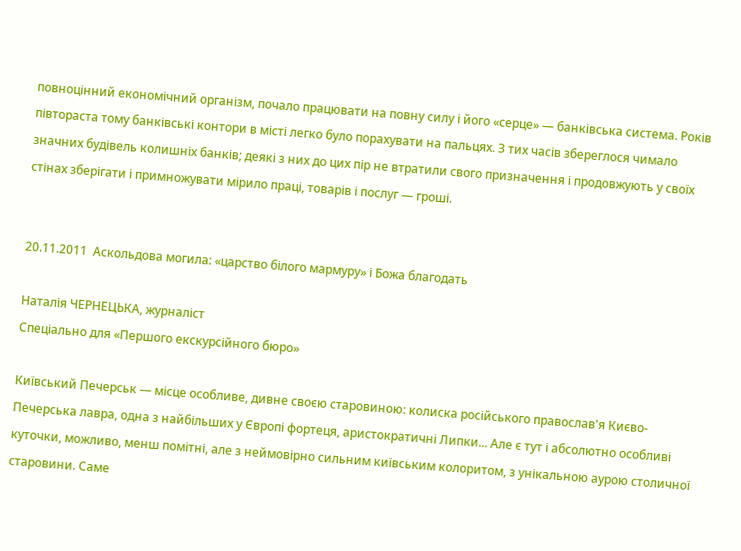повноцінний економічний організм, почало працювати на повну силу і його «серце» — банківська система. Років півтораста тому банківські контори в місті легко було порахувати на пальцях. З тих часів збереглося чимало значних будівель колишніх банків; деякі з них до цих пір не втратили свого призначення і продовжують у своїх стінах зберігати і примножувати мірило праці, товарів і послуг — гроші.


20.11.2011  Аскольдова могила: «царство білого мармуру» і Божа благодать

Наталія ЧЕРНЕЦЬКА, журналіст
Спеціально для «Першого екскурсійного бюро»

Київський Печерськ — місце особливе, дивне своєю старовиною: колиска російського православ'я Києво-Печерська лавра, одна з найбільших у Європі фортеця, аристократичні Липки... Але є тут і абсолютно особливі куточки, можливо, менш помітні, але з неймовірно сильним київським колоритом, з унікальною аурою столичної старовини. Саме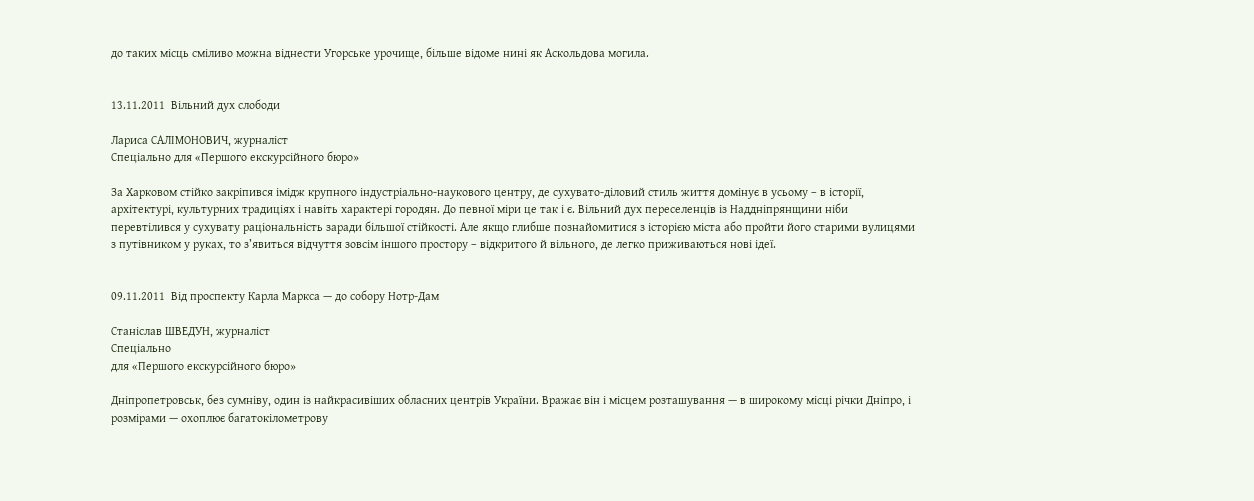до таких місць сміливо можна віднести Угорське урочище, більше відоме нині як Аскольдова могила.


13.11.2011  Вільний дух слободи

Лариса САЛІМОНОВИЧ, журналіст
Спеціально для «Першого екскурсійного бюро»

За Харковом стійко закріпився імідж крупного індустріально-наукового центру, де сухувато-діловий стиль життя домінує в усьому – в історії, архітектурі, культурних традиціях і навіть характері городян. До певної міри це так і є. Вільний дух переселенців із Наддніпрянщини ніби перевтілився у сухувату раціональність заради більшої стійкості. Але якщо глибше познайомитися з історією міста або пройти його старими вулицями з путівником у руках, то з’явиться відчуття зовсім іншого простору – відкритого й вільного, де легко приживаються нові ідеї.


09.11.2011  Від проспекту Карла Маркса — до собору Нотр-Дам

Станіслав ШВЕДУН, журналіст
Спеціально
для «Першого екскурсійного бюро»

Дніпропетровськ, без сумніву, один із найкрасивіших обласних центрів України. Вражає він і місцем розташування — в широкому місці річки Дніпро, і розмірами — охоплює багатокілометрову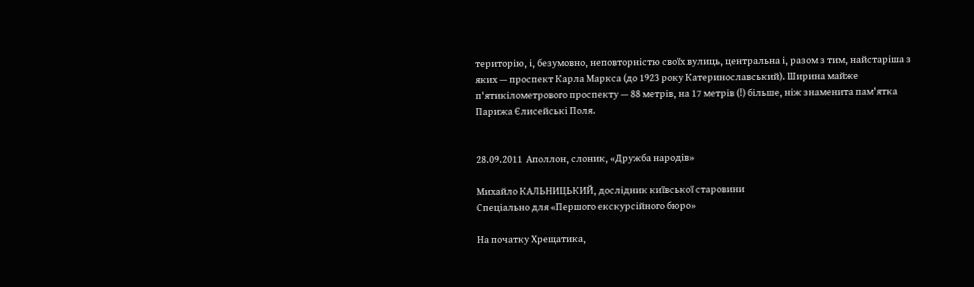територію, і, безумовно, неповторністю своїх вулиць, центральна і, разом з тим, найстаріша з яких — проспект Карла Маркса (до 1923 року Катеринославський). Ширина майже п'ятикілометрового проспекту — 88 метрів, на 17 метрів (!) більше, ніж знаменита пам'ятка Парижа Єлисейські Поля.


28.09.2011  Аполлон, слоник, «Дружба народів»

Михайло КАЛЬНИЦЬКИЙ, дослідник київської старовини
Спеціально для «Першого екскурсійного бюро»

На початку Хрещатика,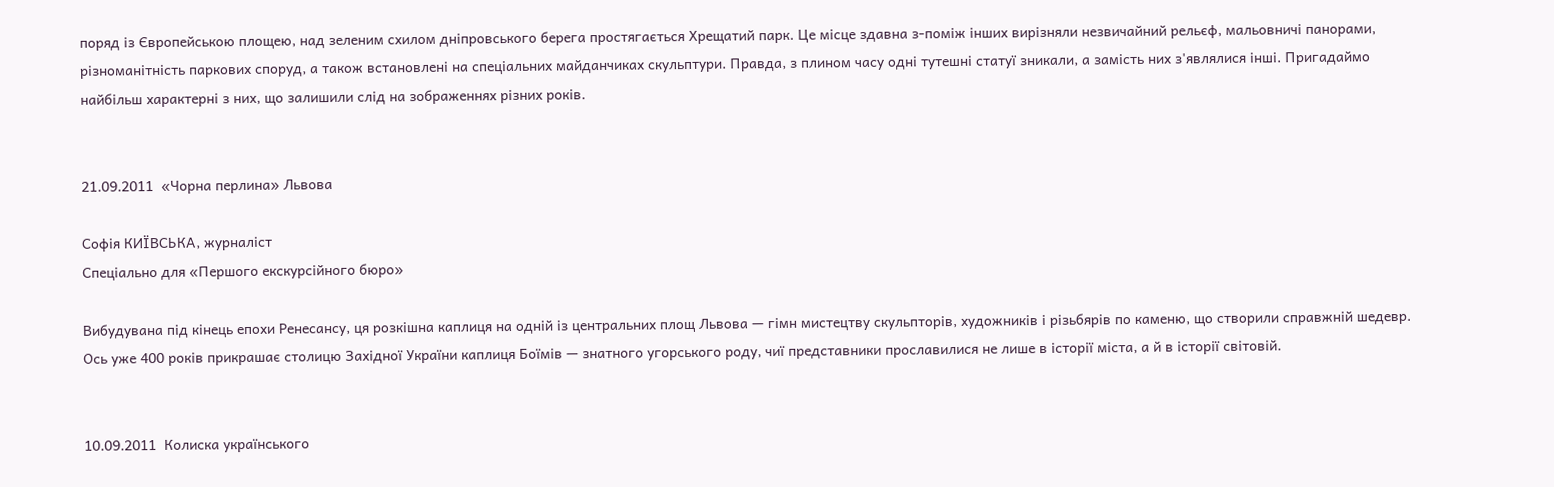поряд із Європейською площею, над зеленим схилом дніпровського берега простягається Хрещатий парк. Це місце здавна з-поміж інших вирізняли незвичайний рельєф, мальовничі панорами, різноманітність паркових споруд, а також встановлені на спеціальних майданчиках скульптури. Правда, з плином часу одні тутешні статуї зникали, а замість них з'являлися інші. Пригадаймо найбільш характерні з них, що залишили слід на зображеннях різних років.


21.09.2011  «Чорна перлина» Львова

Софія КИЇВСЬКА, журналіст
Спеціально для «Першого екскурсійного бюро»

Вибудувана під кінець епохи Ренесансу, ця розкішна каплиця на одній із центральних площ Львова — гімн мистецтву скульпторів, художників і різьбярів по каменю, що створили справжній шедевр. Ось уже 400 років прикрашає столицю Західної України каплиця Боїмів — знатного угорського роду, чиї представники прославилися не лише в історії міста, а й в історії світовій.


10.09.2011  Колиска українського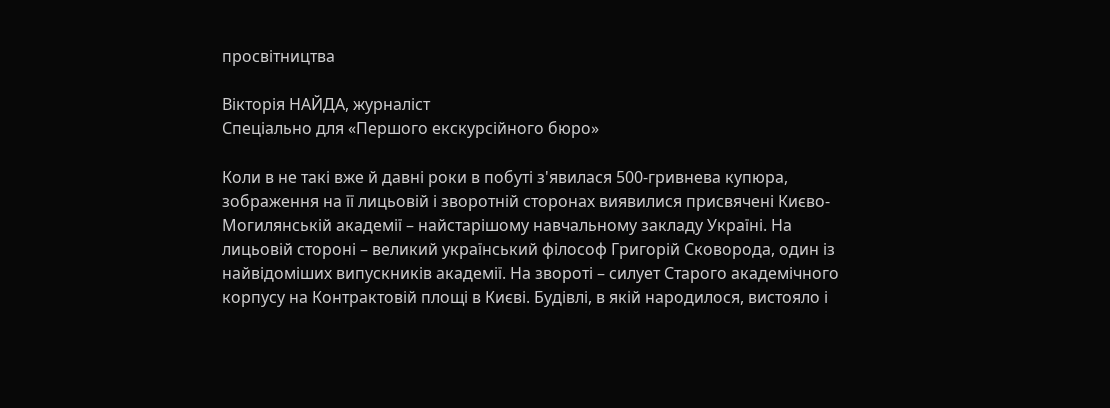просвітництва

Вікторія НАЙДА, журналіст
Спеціально для «Першого екскурсійного бюро»

Коли в не такі вже й давні роки в побуті з'явилася 500-гривнева купюра, зображення на її лицьовій і зворотній сторонах виявилися присвячені Києво-Могилянській академії – найстарішому навчальному закладу Україні. На лицьовій стороні – великий український філософ Григорій Сковорода, один із найвідоміших випускників академії. На звороті – силует Старого академічного корпусу на Контрактовій площі в Києві. Будівлі, в якій народилося, вистояло і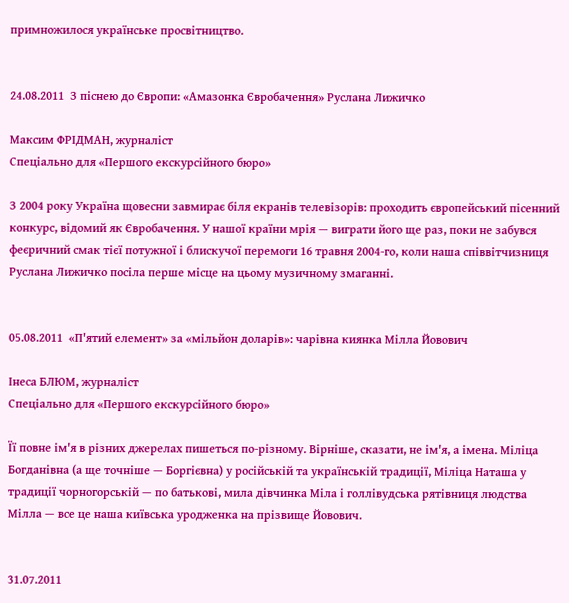примножилося українське просвітництво.


24.08.2011  З піснею до Європи: «Амазонка Євробачення» Руслана Лижичко

Максим ФРІДМАН, журналіст
Спеціально для «Першого екскурсійного бюро»

З 2004 року Україна щовесни завмирає біля екранів телевізорів: проходить європейський пісенний конкурс, відомий як Євробачення. У нашої країни мрія — виграти його ще раз, поки не забувся феєричний смак тієї потужної і блискучої перемоги 16 травня 2004-го, коли наша співвітчизниця Руслана Лижичко посіла перше місце на цьому музичному змаганні.


05.08.2011  «П'ятий елемент» за «мільйон доларів»: чарівна киянка Мілла Йовович

Інеса БЛЮМ, журналіст
Спеціально для «Першого екскурсійного бюро»

Її повне ім'я в різних джерелах пишеться по-різному. Вірніше, сказати, не ім'я, а імена. Міліца Богданівна (а ще точніше — Боргієвна) у російській та українській традиції, Міліца Наташа у традиції чорногорській — по батькові, мила дівчинка Міла і голлівудська рятівниця людства Мілла — все це наша київська уродженка на прізвище Йовович.


31.07.2011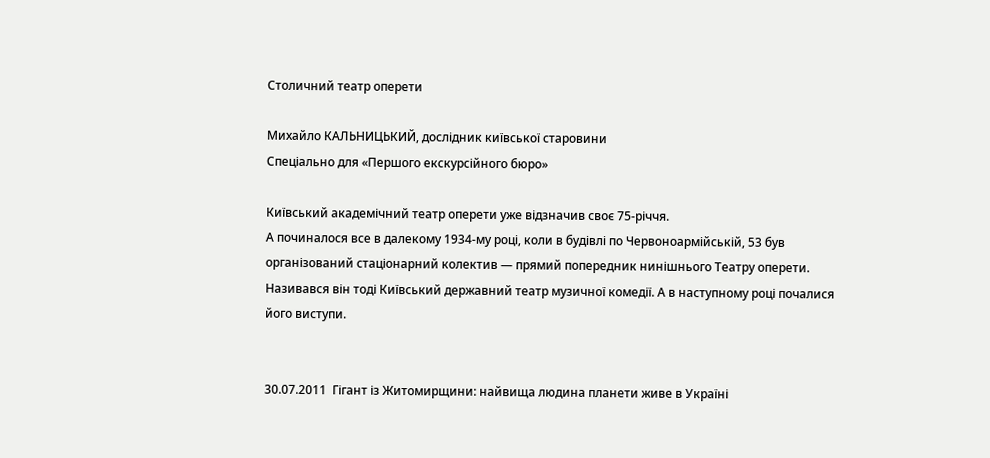Столичний театр оперети

Михайло КАЛЬНИЦЬКИЙ, дослідник київської старовини
Спеціально для «Першого екскурсійного бюро»

Київський академічний театр оперети уже відзначив своє 75-річчя.
А починалося все в далекому 1934-му році, коли в будівлі по Червоноармійській, 53 був організований стаціонарний колектив — прямий попередник нинішнього Театру оперети. Називався він тоді Київський державний театр музичної комедії. А в наступному році почалися його виступи.


30.07.2011  Гігант із Житомирщини: найвища людина планети живе в Україні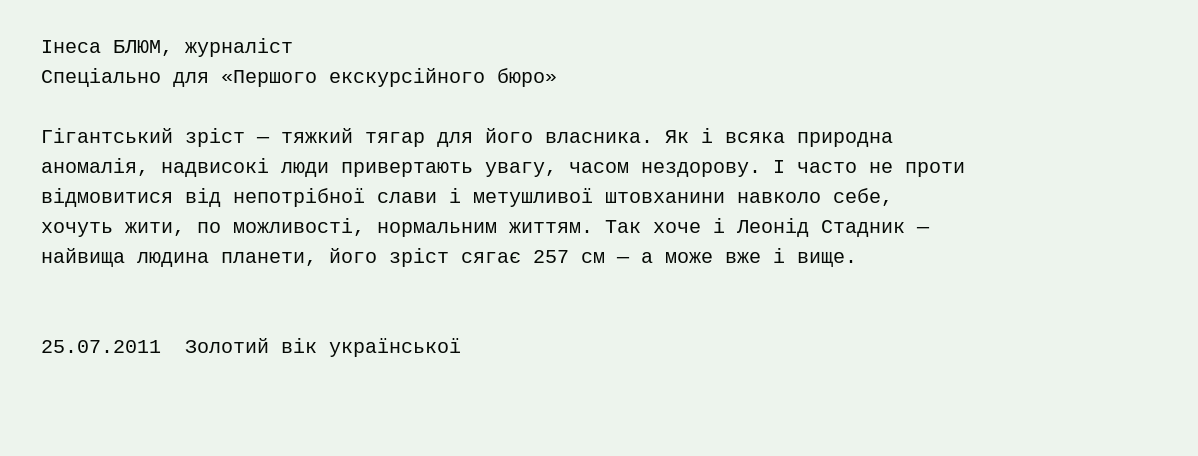Інеса БЛЮМ, журналіст
Спеціально для «Першого екскурсійного бюро»

Гігантський зріст — тяжкий тягар для його власника. Як і всяка природна аномалія, надвисокі люди привертають увагу, часом нездорову. І часто не проти відмовитися від непотрібної слави і метушливої штовханини навколо себе, хочуть жити, по можливості, нормальним життям. Так хоче і Леонід Стадник — найвища людина планети, його зріст сягає 257 см — а може вже і вище.


25.07.2011  Золотий вік української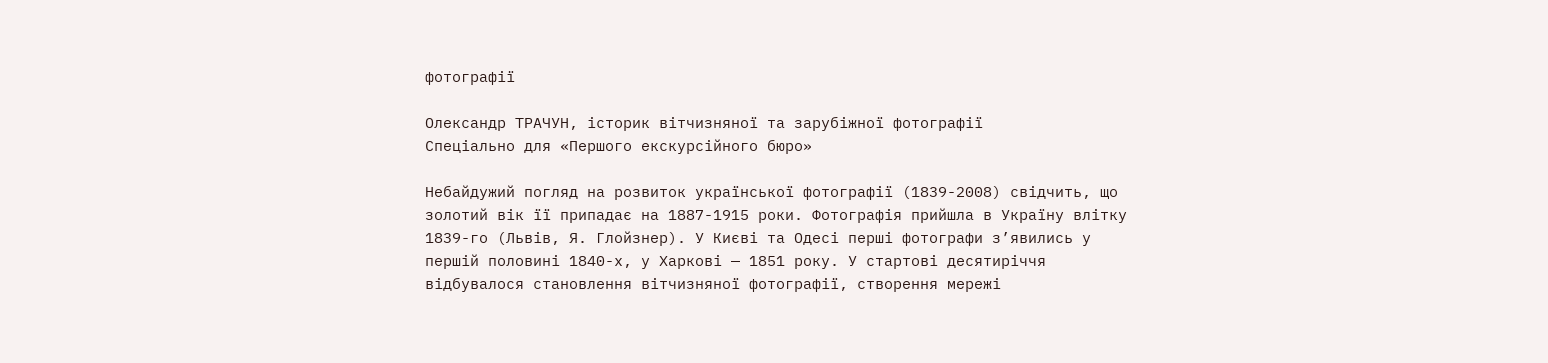фотографії

Олександр ТРАЧУН, історик вітчизняної та зарубіжної фотографії
Спеціально для «Першого екскурсійного бюро»

Небайдужий погляд на розвиток української фотографії (1839-2008) свідчить, що золотий вік її припадає на 1887-1915 роки. Фотографія прийшла в Україну влітку 1839-го (Львів, Я. Глойзнер). У Києві та Одесі перші фотографи з’явились у першій половині 1840-х, у Харкові — 1851 року. У стартові десятиріччя відбувалося становлення вітчизняної фотографії, створення мережі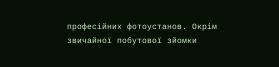професійних фотоустанов. Окрім звичайної побутової зйомки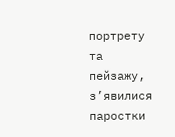портрету та пейзажу, з’явилися паростки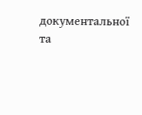документальної та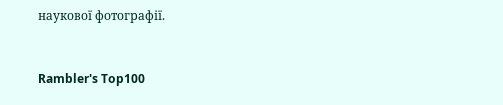наукової фотографії.


Rambler's Top100